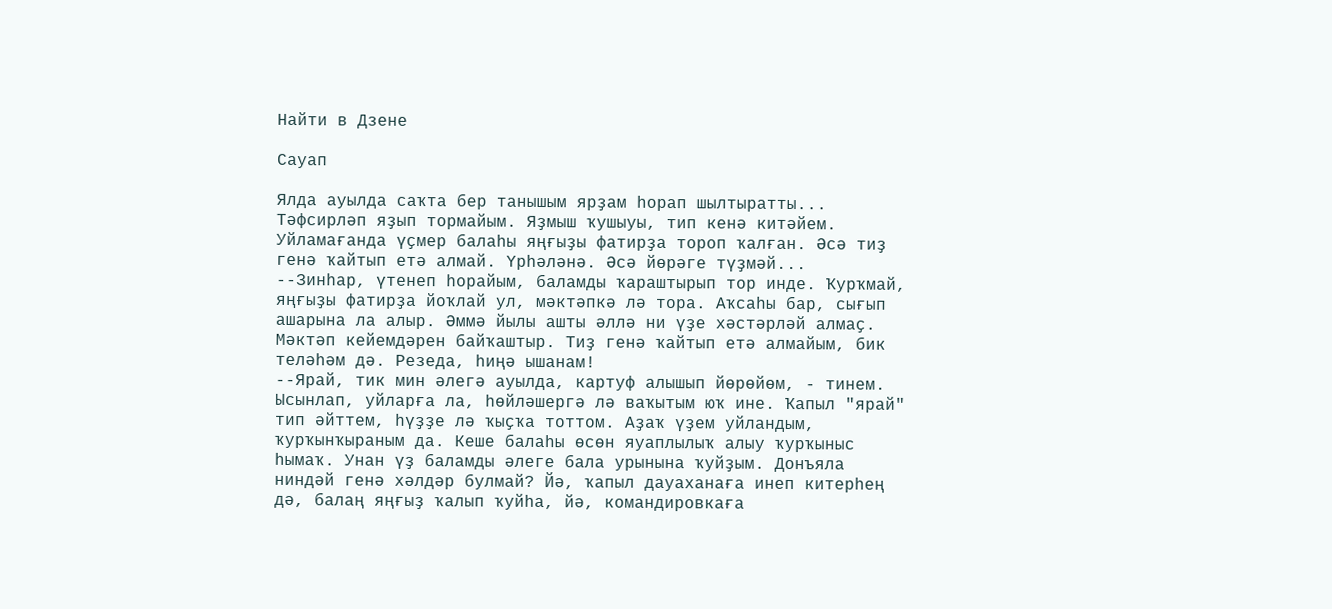Найти в Дзене

Сауап

Ялда ауылда саҡта бер танышым ярҙам һорап шылтыратты... Тәфсирләп яҙып тормайым. Яҙмыш ҡушыуы, тип кенә китәйем. Уйламағанда үҫмер балаһы яңғыҙы фатирҙа тороп ҡалған. Әсә тиҙ генә ҡайтып етә алмай. Үрһәләнә. Әсә йөрәге түҙмәй...
--Зинһар, үтенеп һорайым, баламды ҡараштырып тор инде. Ҡурҡмай, яңғыҙы фатирҙа йоҡлай ул, мәктәпкә лә тора. Аҡсаһы бар, сығып ашарына ла алыр. Әммә йылы ашты әллә ни үҙе хәстәрләй алмаҫ. Мәктәп кейемдәрен байҡаштыр. Тиҙ генә ҡайтып етә алмайым, бик теләһәм дә. Резеда, һиңә ышанам!
--Ярай, тик мин әлегә ауылда, картуф алышып йөрөйөм, - тинем.
Ысынлап, уйларға ла, һөйләшергә лә ваҡытым юҡ ине. Ҡапыл "ярай" тип әйттем, һүҙҙе лә ҡыҫҡа тоттом. Аҙаҡ үҙем уйландым, ҡурҡынҡыраным да. Кеше балаһы өсөн яуаплылыҡ алыу ҡурҡыныс һымаҡ. Унан үҙ баламды әлеге бала урынына ҡуйҙым. Донъяла ниндәй генә хәлдәр булмай? Йә, ҡапыл дауаханаға инеп китерһең дә, балаң яңғыҙ ҡалып ҡуйһа, йә, командировкаға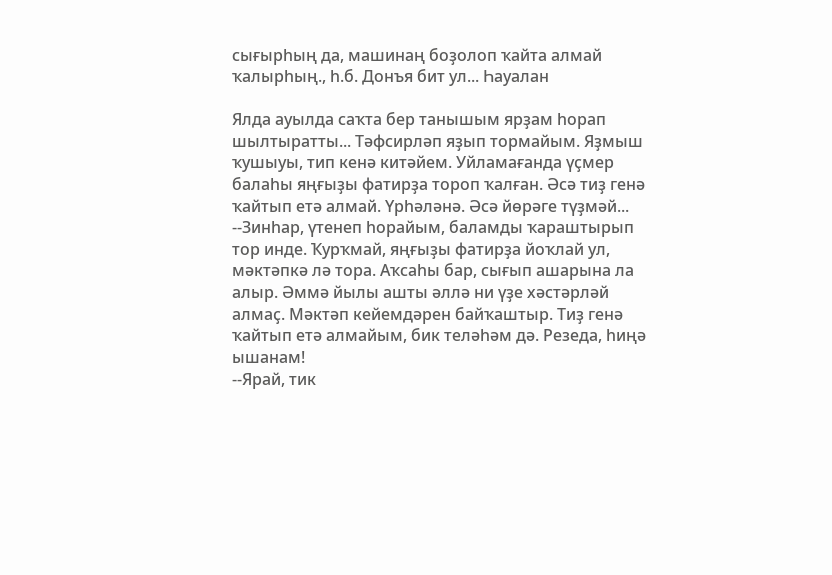сығырһың да, машинаң боҙолоп ҡайта алмай ҡалырһың., һ.б. Донъя бит ул... Һауалан

Ялда ауылда саҡта бер танышым ярҙам һорап шылтыратты... Тәфсирләп яҙып тормайым. Яҙмыш ҡушыуы, тип кенә китәйем. Уйламағанда үҫмер балаһы яңғыҙы фатирҙа тороп ҡалған. Әсә тиҙ генә ҡайтып етә алмай. Үрһәләнә. Әсә йөрәге түҙмәй...
--Зинһар, үтенеп һорайым, баламды ҡараштырып тор инде. Ҡурҡмай, яңғыҙы фатирҙа йоҡлай ул, мәктәпкә лә тора. Аҡсаһы бар, сығып ашарына ла алыр. Әммә йылы ашты әллә ни үҙе хәстәрләй алмаҫ. Мәктәп кейемдәрен байҡаштыр. Тиҙ генә ҡайтып етә алмайым, бик теләһәм дә. Резеда, һиңә ышанам!
--Ярай, тик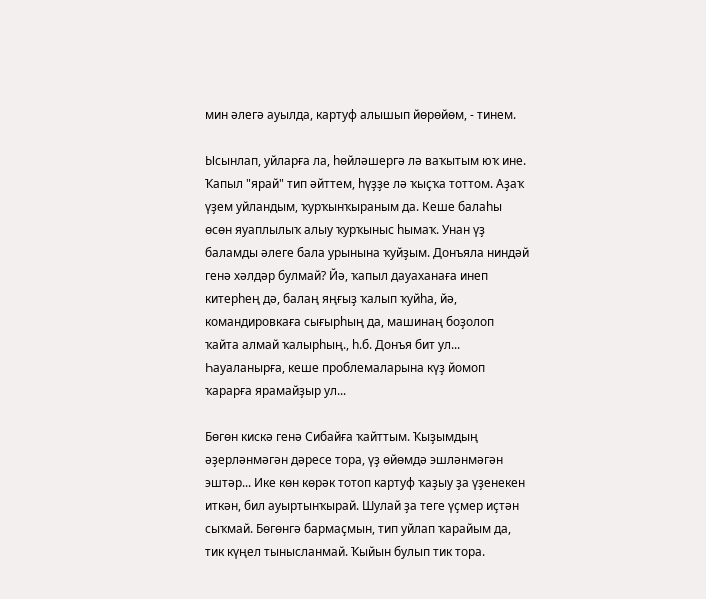мин әлегә ауылда, картуф алышып йөрөйөм, - тинем.

Ысынлап, уйларға ла, һөйләшергә лә ваҡытым юҡ ине. Ҡапыл "ярай" тип әйттем, һүҙҙе лә ҡыҫҡа тоттом. Аҙаҡ үҙем уйландым, ҡурҡынҡыраным да. Кеше балаһы өсөн яуаплылыҡ алыу ҡурҡыныс һымаҡ. Унан үҙ баламды әлеге бала урынына ҡуйҙым. Донъяла ниндәй генә хәлдәр булмай? Йә, ҡапыл дауаханаға инеп китерһең дә, балаң яңғыҙ ҡалып ҡуйһа, йә, командировкаға сығырһың да, машинаң боҙолоп ҡайта алмай ҡалырһың., һ.б. Донъя бит ул... Һауаланырға, кеше проблемаларына күҙ йомоп ҡарарға ярамайҙыр ул...

Бөгөн кискә генә Сибайға ҡайттым. Ҡыҙымдың әҙерләнмәгән дәресе тора, үҙ өйөмдә эшләнмәгән эштәр... Ике көн көрәк тотоп картуф ҡаҙыу ҙа үҙенекен иткән, бил ауыртынҡырай. Шулай ҙа теге үҫмер иҫтән сыҡмай. Бөгөнгә бармаҫмын, тип уйлап ҡарайым да, тик күңел тынысланмай. Ҡыйын булып тик тора.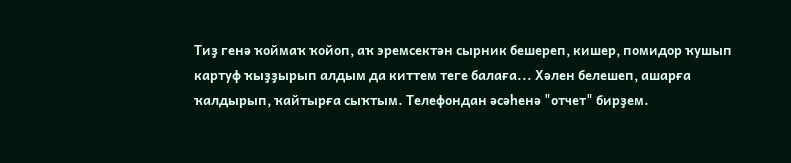Тиҙ генә ҡоймаҡ ҡойоп, аҡ эремсектән сырник бешереп, кишер, помидор ҡушып картуф ҡыҙҙырып алдым да киттем теге балаға... Хәлен белешеп, ашарға ҡалдырып, ҡайтырға сыҡтым. Телефондан әсәһенә "отчет" бирҙем.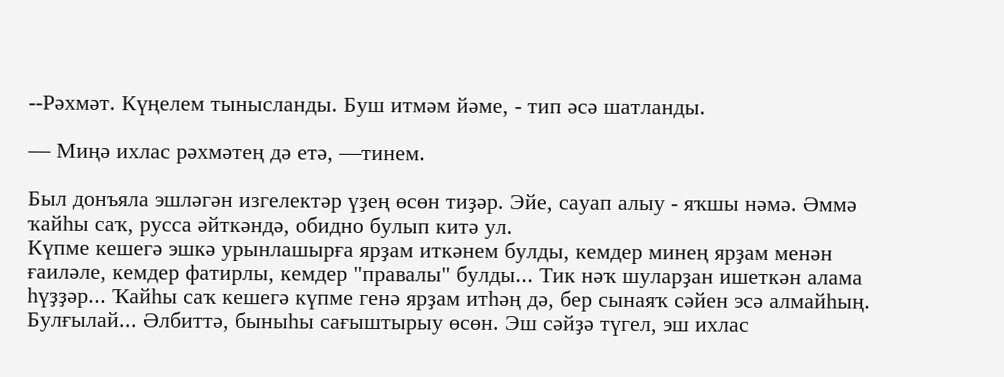--Рәхмәт. Күңелем тынысланды. Буш итмәм йәме, - тип әсә шатланды.

— Миңә ихлас рәхмәтең дә етә, —тинем.

Был донъяла эшләгән изгелектәр үҙең өсөн тиҙәр. Эйе, сауап алыу - яҡшы нәмә. Әммә ҡайһы саҡ, русса әйткәндә, обидно булып китә ул.
Күпме кешегә эшкә урынлашырға ярҙам иткәнем булды, кемдер минең ярҙам менән ғаиләле, кемдер фатирлы, кемдер "правалы" булды... Тик нәҡ шуларҙан ишеткән алама һүҙҙәр... Ҡайһы саҡ кешегә күпме генә ярҙам итһәң дә, бер сынаяҡ сәйен эсә алмайһың. Булғылай... Әлбиттә, быныһы сағыштырыу өсөн. Эш сәйҙә түгел, эш ихлас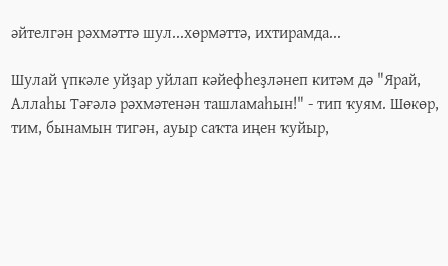әйтелгән рәхмәттә шул...хөрмәттә, ихтирамда...

Шулай үпкәле уйҙар уйлап кәйефһеҙләнеп китәм дә "Ярай, Аллаһы Тәғәлә рәхмәтенән ташламаһын!" - тип ҡуям. Шөкөр, тим, бынамын тигән, ауыр саҡта иңен ҡуйыр,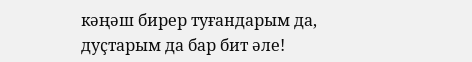кәңәш бирер туғандарым да, дуҫтарым да бар бит әле!